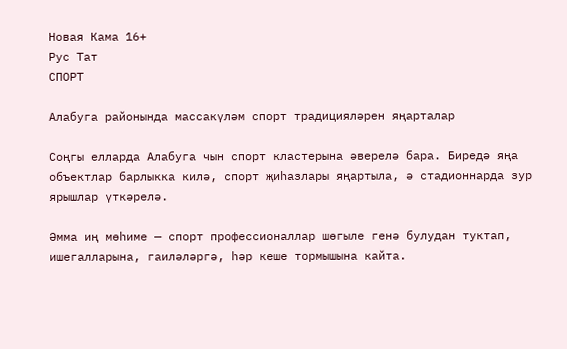Новая Кама 16+
Рус Тат
СПОРТ

Алабуга районында массакүләм спорт традицияләрен яңарталар

Соңгы елларда Алабуга чын спорт кластерына әверелә бара. Биредә яңа объектлар барлыкка килә, спорт җиһазлары яңартыла, ә стадионнарда зур ярышлар үткәрелә.

Әмма иң мөһиме — спорт профессионаллар шөгыле генә булудан туктап, ишегалларына, гаиләләргә, һәр кеше тормышына кайта.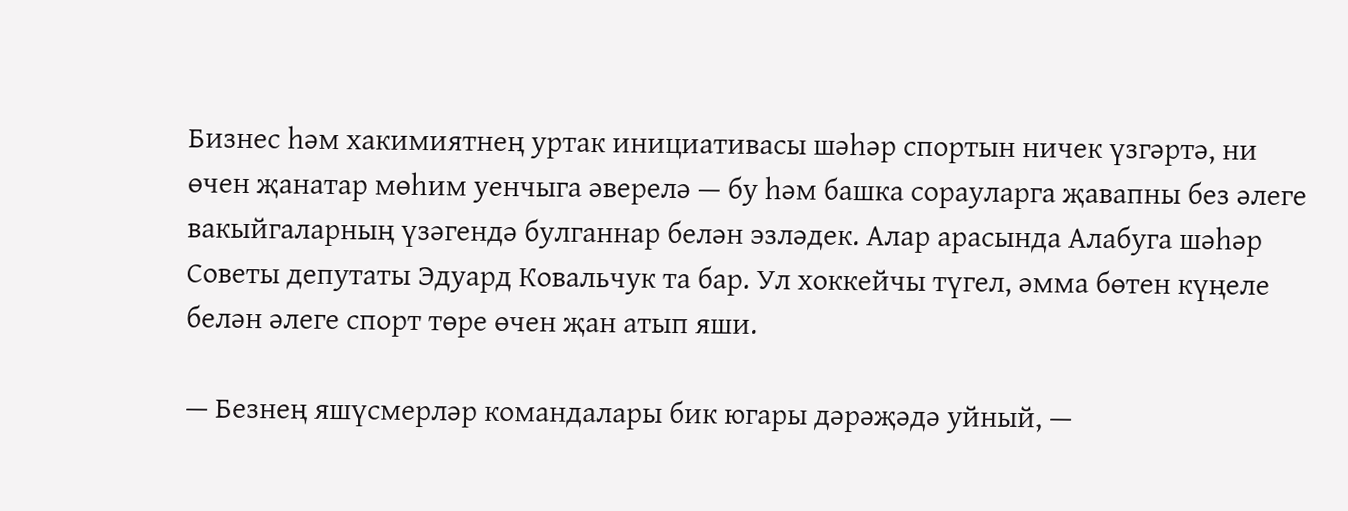Бизнес һәм хакимиятнең уртак инициативасы шәһәр спортын ничек үзгәртә, ни өчен җанатар мөһим уенчыга әверелә — бу һәм башка сорауларга җавапны без әлеге вакыйгаларның үзәгендә булганнар белән эзләдек. Алар арасында Алабуга шәһәр Советы депутаты Эдуард Ковальчук та бар. Ул хоккейчы түгел, әмма бөтен күңеле белән әлеге спорт төре өчен җан атып яши.

— Безнең яшүсмерләр командалары бик югары дәрәҗәдә уйный, —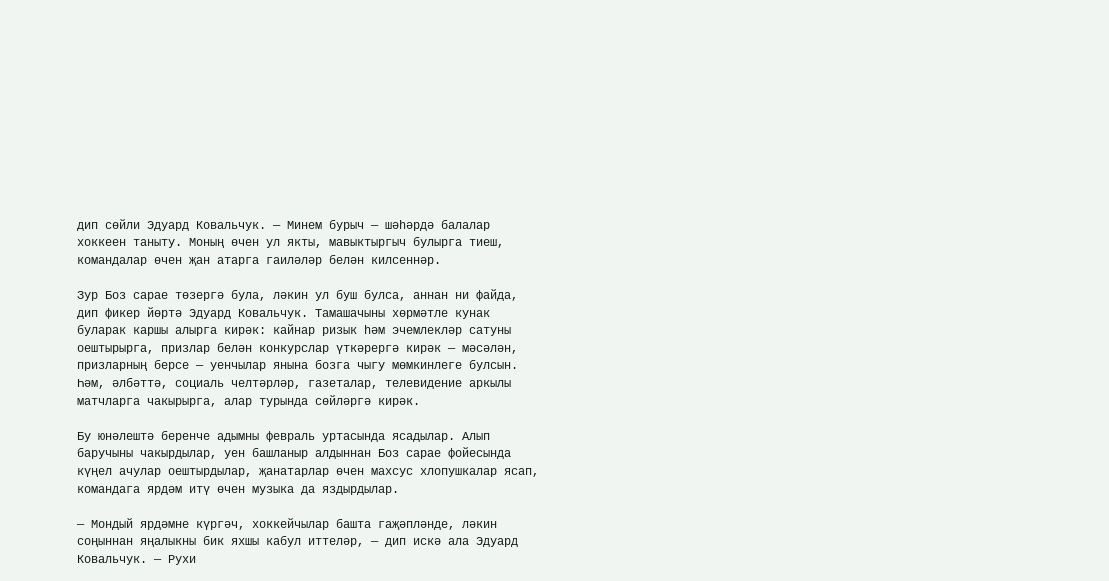дип сөйли Эдуард Ковальчук. — Минем бурыч — шәһәрдә балалар хоккеен таныту. Моның өчен ул якты, мавыктыргыч булырга тиеш, командалар өчен җан атарга гаиләләр белән килсеннәр.

Зур Боз сарае төзергә була, ләкин ул буш булса, аннан ни файда, дип фикер йөртә Эдуард Ковальчук. Тамашачыны хөрмәтле кунак буларак каршы алырга кирәк: кайнар ризык һәм эчемлекләр сатуны оештырырга, призлар белән конкурслар үткәрергә кирәк — мәсәлән, призларның берсе — уенчылар янына бозга чыгу мөмкинлеге булсын. Һәм, әлбәттә, социаль челтәрләр, газеталар, телевидение аркылы матчларга чакырырга, алар турында сөйләргә кирәк.

Бу юнәлештә беренче адымны февраль уртасында ясадылар. Алып баручыны чакырдылар, уен башланыр алдыннан Боз сарае фойесында күңел ачулар оештырдылар, җанатарлар өчен махсус хлопушкалар ясап, командага ярдәм итү өчен музыка да яздырдылар.

— Мондый ярдәмне күргәч, хоккейчылар башта гаҗәпләнде, ләкин соңыннан яңалыкны бик яхшы кабул иттеләр, — дип искә ала Эдуард Ковальчук. — Рухи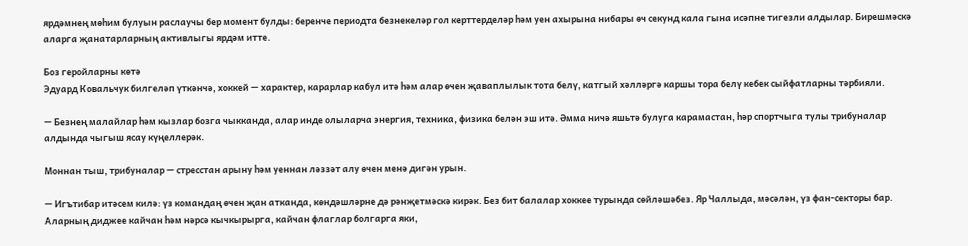ярдәмнең мөһим булуын раслаучы бер момент булды: беренче периодта безнекеләр гол керттерделәр һәм уен ахырына нибары өч секунд кала гына исәпне тигезли алдылар. Бирешмәскә аларга җанатарларның активлыгы ярдәм итте.

Боз геройларны көтә
Эдуард Ковальчук билгеләп үткәнчә, хоккей — характер, карарлар кабул итә һәм алар өчен җаваплылык тота белү, катгый хәлләргә каршы тора белү кебек сыйфатларны тәрбияли.

— Безнең малайлар һәм кызлар бозга чыкканда, алар инде олыларча энергия, техника, физика белән эш итә. Әмма ничә яшьтә булуга карамастан, һәр спортчыга тулы трибуналар алдында чыгыш ясау күңеллерәк.

Моннан тыш, трибуналар — стресстан арыну һәм уеннан ләззәт алу өчен менә дигән урын.

— Игътибар итәсем килә: үз командаң өчен җан атканда, көндәшләрне дә рәнҗетмәскә кирәк. Без бит балалар хоккее турында сөйләшәбез. Яр Чаллыда, мәсәлән, үз фан-секторы бар. Аларның диджее кайчан һәм нәрсә кычкырырга, кайчан флаглар болгарга яки,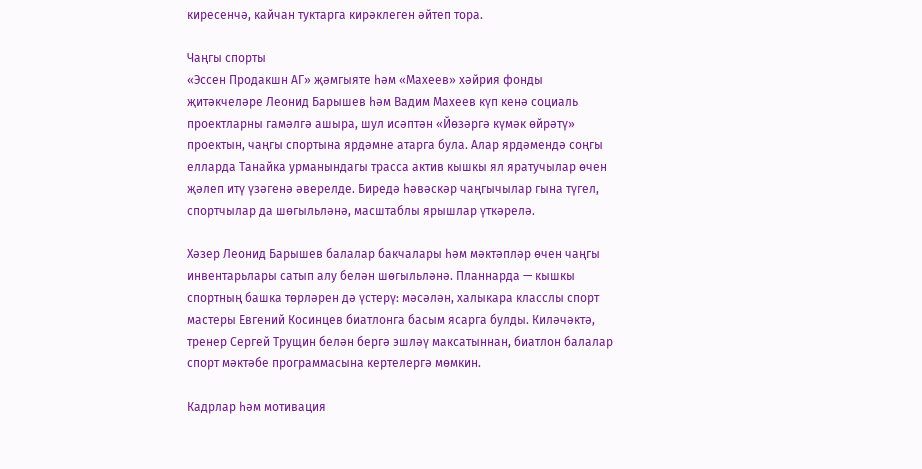киресенчә, кайчан туктарга кирәклеген әйтеп тора.

Чаңгы спорты
«Эссен Продакшн АГ» җәмгыяте һәм «Махеев» хәйрия фонды җитәкчеләре Леонид Барышев һәм Вадим Махеев күп кенә социаль проектларны гамәлгә ашыра, шул исәптән «Йөзәргә күмәк өйрәтү» проектын, чаңгы спортына ярдәмне атарга була. Алар ярдәмендә соңгы елларда Танайка урманындагы трасса актив кышкы ял яратучылар өчен җәлеп итү үзәгенә әверелде. Биредә һәвәскәр чаңгычылар гына түгел, спортчылар да шөгыльләнә, масштаблы ярышлар үткәрелә.

Хәзер Леонид Барышев балалар бакчалары һәм мәктәпләр өчен чаңгы инвентарьлары сатып алу белән шөгыльләнә. Планнарда — кышкы спортның башка төрләрен дә үстерү: мәсәлән, халыкара класслы спорт мастеры Евгений Косинцев биатлонга басым ясарга булды. Киләчәктә, тренер Сергей Трущин белән бергә эшләү максатыннан, биатлон балалар спорт мәктәбе программасына кертелергә мөмкин.

Кадрлар һәм мотивация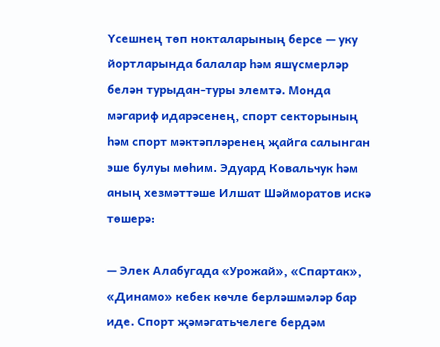Үсешнең төп нокталарының берсе — уку йортларында балалар һәм яшүсмерләр белән турыдан-туры элемтә. Монда мәгариф идарәсенең, спорт секторының һәм спорт мәктәпләренең җайга салынган эше булуы мөһим. Эдуард Ковальчук һәм аның хезмәттәше Илшат Шәйморатов искә төшерә:

— Элек Алабугада «Урожай», «Спартак», «Динамо» кебек көчле берләшмәләр бар иде. Спорт җәмәгатьчелеге бердәм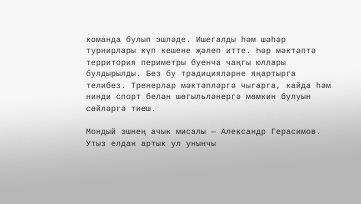команда булып эшләде. Ишегалды һәм шәһәр турнирлары күп кешене җәлеп итте. Һәр мәктәптә территория периметры буенча чаңгы юллары булдырылды. Без бу традицияләрне яңартырга телибез. Тренерлар мәктәпләргә чыгарга, кайда һәм нинди спорт белән шөгыльләнергә мөмкин булуын сөйләргә тиеш.

Мондый эшнең ачык мисалы — Александр Герасимов. Утыз елдан артык ул унынчы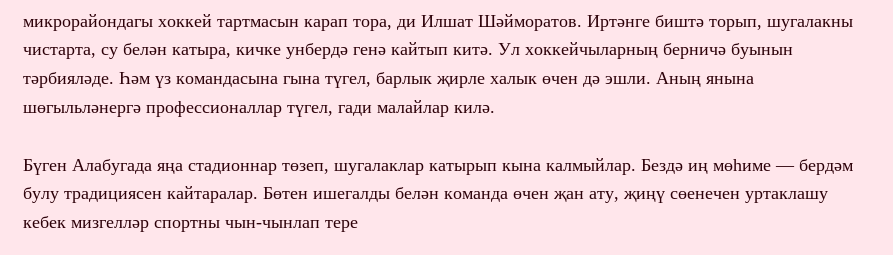микрорайондагы хоккей тартмасын карап тора, ди Илшат Шәйморатов. Иртәнге биштә торып, шугалакны чистарта, су белән катыра, кичке унбердә генә кайтып китә. Ул хоккейчыларның берничә буынын тәрбияләде. Һәм үз командасына гына түгел, барлык җирле халык өчен дә эшли. Аның янына шөгыльләнергә профессионаллар түгел, гади малайлар килә.

Бүген Алабугада яңа стадионнар төзеп, шугалаклар катырып кына калмыйлар. Бездә иң мөһиме — бердәм булу традициясен кайтаралар. Бөтен ишегалды белән команда өчен җан ату, җиңү сөенечен уртаклашу кебек мизгелләр спортны чын-чынлап тере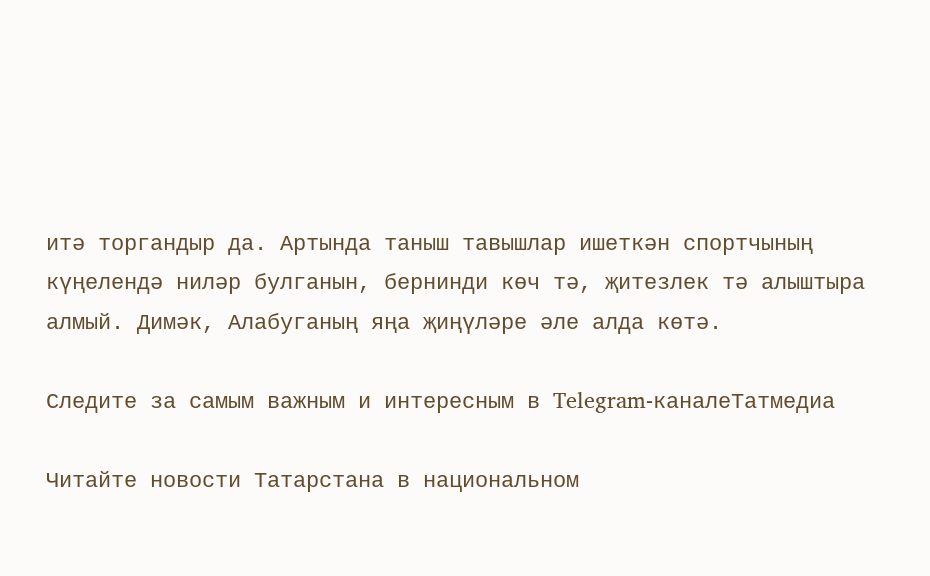итә торгандыр да. Артында таныш тавышлар ишеткән спортчының күңелендә ниләр булганын, бернинди көч тә, җитезлек тә алыштыра алмый. Димәк, Алабуганың яңа җиңүләре әле алда көтә.

Следите за самым важным и интересным в Telegram-каналеТатмедиа

Читайте новости Татарстана в национальном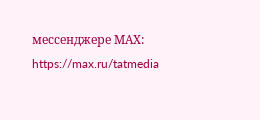мессенджере MАХ: https://max.ru/tatmedia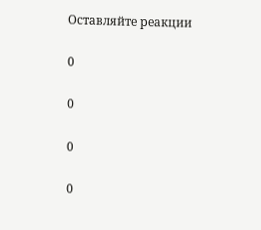Оставляйте реакции

0

0

0

0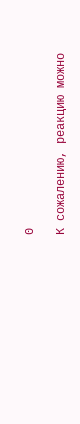0

К сожалению, реакцию можно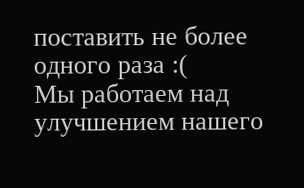поставить не более одного раза :(
Мы работаем над улучшением нашего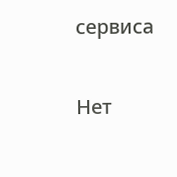сервиса

Нет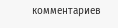комментариев